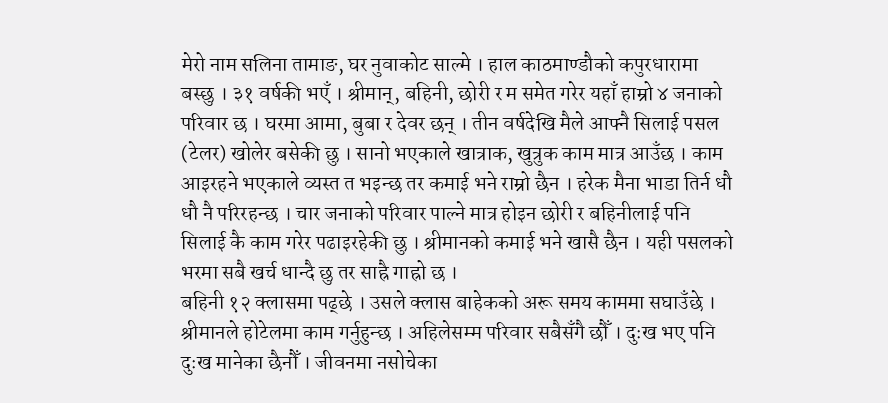मेरो नाम सलिना तामाङ, घर नुवाकोट साल्मे । हाल काठमाण्डौको कपुरधारामा बस्छु । ३१ वर्षकी भएँ । श्रीमान्, बहिनी, छोरी र म समेत गरेर यहाँ हाम्रो ४ जनाको परिवार छ । घरमा आमा, बुबा र देवर छन् । तीन वर्षदेखि मैले आफ्नै सिलाई पसल (टेलर) खोलेर बसेकी छु । सानो भएकाले खात्राक, खुत्रुक काम मात्र आउँछ । काम आइरहने भएकाले व्यस्त त भइन्छ तर कमाई भने राम्रो छैन । हरेक मैना भाडा तिर्न धौ धौ नै परिरहन्छ । चार जनाको परिवार पाल्ने मात्र होइन छोरी र बहिनीलाई पनि सिलाई कै काम गरेर पढाइरहेकी छु । श्रीमानको कमाई भने खासै छैन । यही पसलको भरमा सबै खर्च धान्दै छु तर साह्रै गाह्रो छ ।
बहिनी १२ क्लासमा पढ्छे । उसले क्लास बाहेकको अरू समय काममा सघाउँछे । श्रीमानले होटेलमा काम गर्नुहुन्छ । अहिलेसम्म परिवार सबैसँगै छौँ । दुःख भए पनि दुःख मानेका छैनौँ । जीवनमा नसोचेका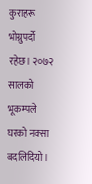कुराहरू भोग्नुपर्दो रहेछ। २०७२ सालको भूकम्पले घरको नक्सा बदलिदियो ।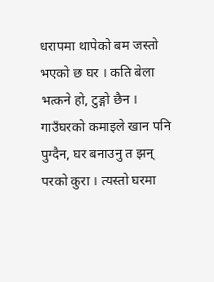धरापमा थापेको बम जस्तो भएको छ घर । कति बेला भत्कने हो, टुङ्गो छैन । गाउँघरको कमाइले खान पनि पुग्दैन, घर बनाउनु त झन् परको कुरा । त्यस्तो घरमा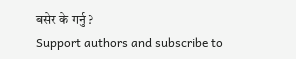बसेर के गर्नु ?
Support authors and subscribe to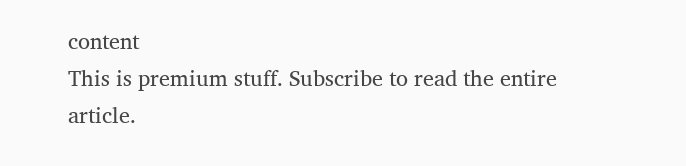content
This is premium stuff. Subscribe to read the entire article.